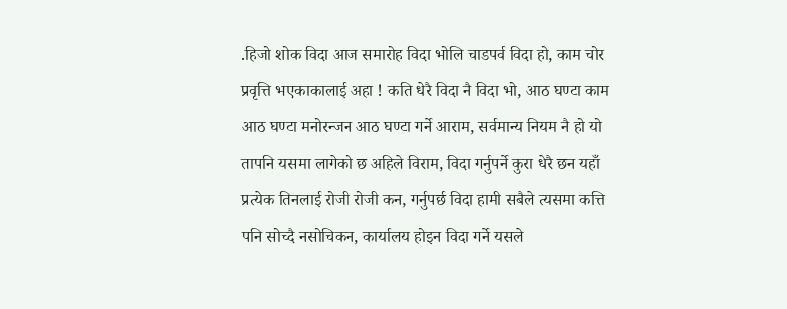.हिजो शोक विदा आज समारोह विदा भोलि चाडपर्व विदा हो, काम चोर प्रवृत्ति भएकाकालाई अहा ! कति धेरै विदा नै विदा भो, आठ घण्टा काम आठ घण्टा मनोरन्जन आठ घण्टा गर्ने आराम, सर्वमान्य नियम नै हो यो तापनि यसमा लागेको छ अहिले विराम, विदा गर्नुपर्ने कुरा धेरै छन यहाँ प्रत्येक तिनलाई रोजी रोजी कन, गर्नुपर्छ विदा हामी सबैले त्यसमा कत्ति पनि सोच्दै नसोचिकन, कार्यालय होइन विदा गर्ने यसले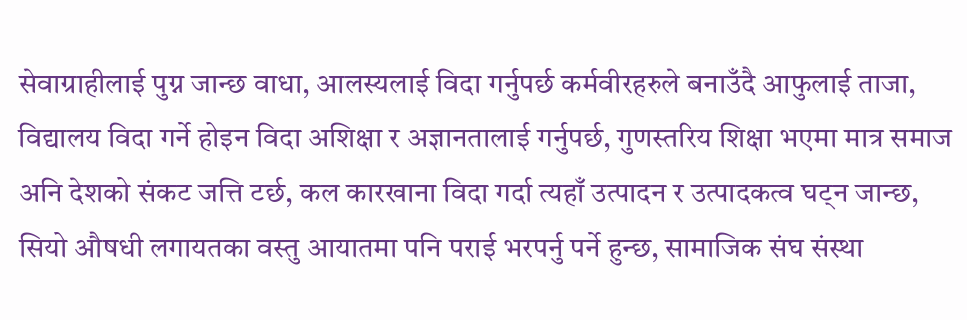सेवाग्राहीलाई पुग्न जान्छ वाधा, आलस्यलाई विदा गर्नुपर्छ कर्मवीरहरुले बनाउँदै आफुलाई ताजा, विद्यालय विदा गर्ने होइन विदा अशिक्षा र अज्ञानतालाई गर्नुपर्छ, गुणस्तरिय शिक्षा भएमा मात्र समाज अनि देशको संकट जत्ति टर्छ, कल कारखाना विदा गर्दा त्यहाँ उत्पादन र उत्पादकत्व घट्न जान्छ, सियो औषधी लगायतका वस्तु आयातमा पनि पराई भरपर्नु पर्ने हुन्छ, सामाजिक संघ संस्था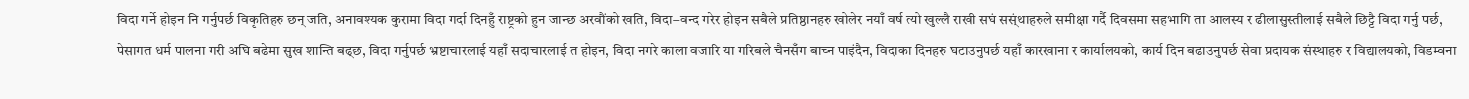विदा गर्ने होइन नि गर्नुपर्छ विकृतिहरु छन् जति, अनावश्यक कुरामा विदा गर्दा दिनहुँ राष्ट्रको हुन जान्छ अरवौंको खति, विदा–वन्द गरेर होइन सबैले प्रतिष्ठानहरु खोलेर नयाँ वर्ष त्यो खुल्लै राखी सघं सस्ंथाहरुले समीक्षा गर्दै दिवसमा सहभागि ता आलस्य र ढीलासुस्तीलाई सबैले छिट्टै विदा गर्नु पर्छ, पेसागत धर्म पालना गरी अघि बढेमा सुख शान्ति बढ्छ, विदा गर्नुपर्छ भ्रष्टाचारलाई यहाँ सदाचारलाई त होइन, विदा नगरे काला वजारि या गरिबले चैनसँग बाच्न पाइंदैन, विदाका दिनहरु घटाउनुपर्छ यहाँ कारखाना र कार्यालयको, कार्य दिन बढाउनुपर्छ सेवा प्रदायक संस्थाहरु र विद्यालयको, विडम्वना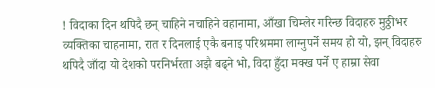! विदाका दिन थपिदै छन् चाहिने नचाहिने वहानामा, आँखा चिम्लेर गरिन्छ विदाहरु मुठ्ठीभर व्यक्तिका चाहनामा, रात र दिनलाई एकै बनाइ परिश्रममा लाग्नुपर्ने समय हो यो, झन् विदाहरु थपिदै जाँदा यो देशको परनिर्भरता अझै बढ्ने भो, विदा हुँदा मक्ख पर्ने ए हाम्रा सेवा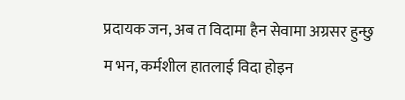प्रदायक जन, अब त विदामा हैन सेवामा अग्रसर हुन्छु म भन, कर्मशील हातलाई विदा होइन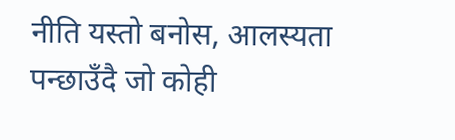नीति यस्तो बनोस, आलस्यता पन्छाउँदै जो कोही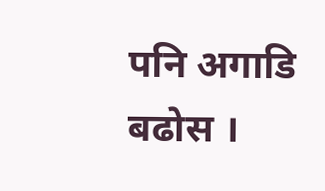पनि अगाडि बढोस ।